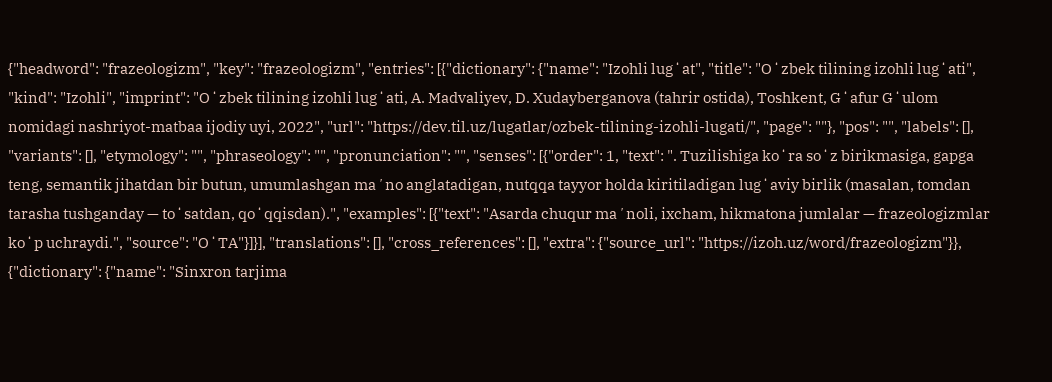{"headword": "frazeologizm", "key": "frazeologizm", "entries": [{"dictionary": {"name": "Izohli lugʻat", "title": "Oʻzbek tilining izohli lugʻati", "kind": "Izohli", "imprint": "Oʻzbek tilining izohli lugʻati, A. Madvaliyev, D. Xudayberganova (tahrir ostida), Toshkent, Gʻafur Gʻulom nomidagi nashriyot-matbaa ijodiy uyi, 2022", "url": "https://dev.til.uz/lugatlar/ozbek-tilining-izohli-lugati/", "page": ""}, "pos": "", "labels": [], "variants": [], "etymology": "", "phraseology": "", "pronunciation": "", "senses": [{"order": 1, "text": ". Tuzilishiga koʻra soʻz birikmasiga, gapga teng, semantik jihatdan bir butun, umumlashgan maʼno anglatadigan, nutqqa tayyor holda kiritiladigan lugʻaviy birlik (masalan, tomdan tarasha tushganday — toʻsatdan, qoʻqqisdan).", "examples": [{"text": "Asarda chuqur maʼnoli, ixcham, hikmatona jumlalar — frazeologizmlar koʻp uchraydi.", "source": "OʻTA"}]}], "translations": [], "cross_references": [], "extra": {"source_url": "https://izoh.uz/word/frazeologizm"}}, {"dictionary": {"name": "Sinxron tarjima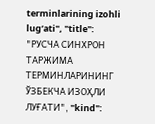terminlarining izohli lugʻati", "title": "РУСЧА СИНХРОН ТАРЖИМА ТЕРМИНЛАРИНИНГ ЎЗБЕКЧА ИЗОҲЛИ ЛУҒАТИ", "kind":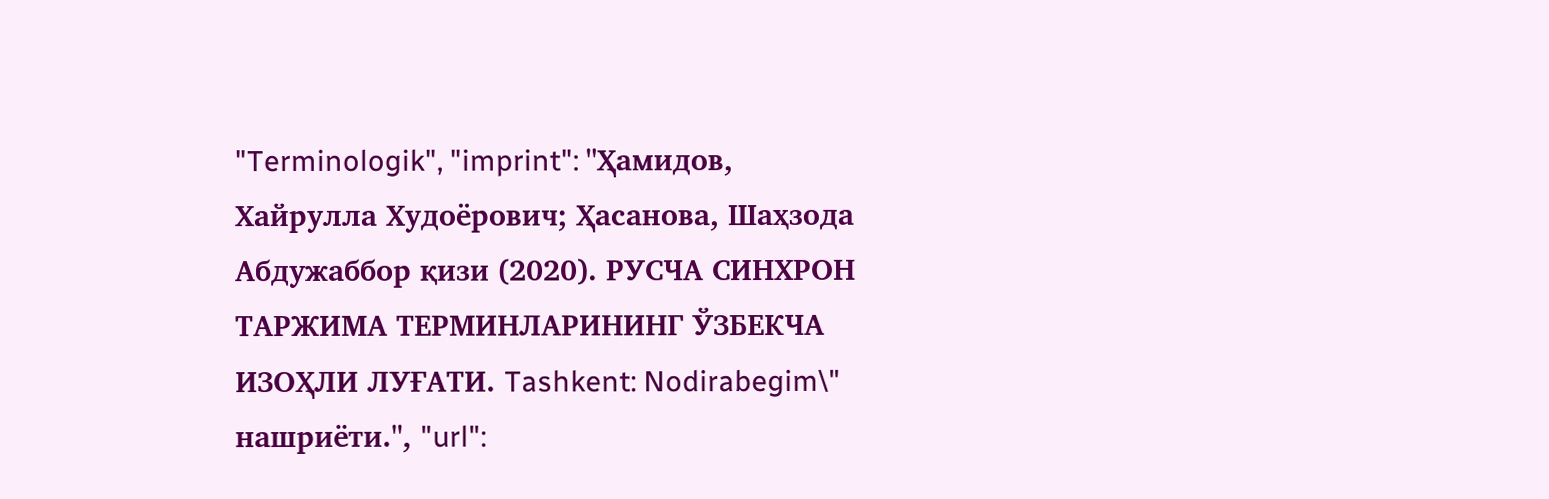"Terminologik", "imprint": "Ҳамидов, Хайрулла Худоёрович; Ҳасанова, Шаҳзода Абдужаббор қизи (2020). РУСЧА СИНХРОН ТАРЖИМА ТЕРМИНЛАРИНИНГ ЎЗБЕКЧА ИЗОҲЛИ ЛУҒАТИ. Tashkent: Nodirabegim\" нашриёти.", "url":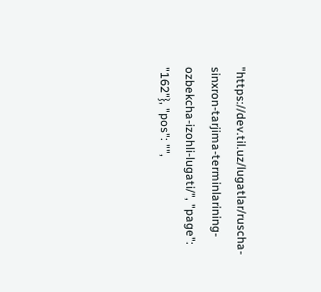"https://dev.til.uz/lugatlar/ruscha-sinxron-tarjima-terminlarining-ozbekcha-izohli-lugati/", "page": "162"}, "pos": "",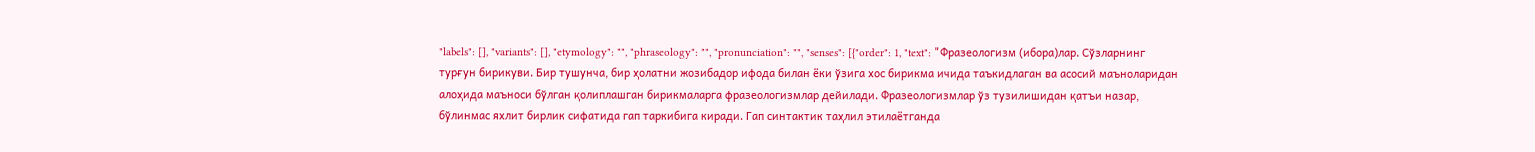"labels": [], "variants": [], "etymology": "", "phraseology": "", "pronunciation": "", "senses": [{"order": 1, "text": "Фразеологизм (ибора)лар. Сўзларнинг турғун бирикуви. Бир тушунча, бир ҳолатни жозибадор ифода билан ёки ўзига хос бирикма ичида таъкидлаган ва асосий маъноларидан алоҳида маъноси бўлган қолиплашган бирикмаларга фразеологизмлар дейилади. Фразеологизмлар ўз тузилишидан қатъи назар, бўлинмас яхлит бирлик сифатида гап таркибига киради. Гап синтактик таҳлил этилаётганда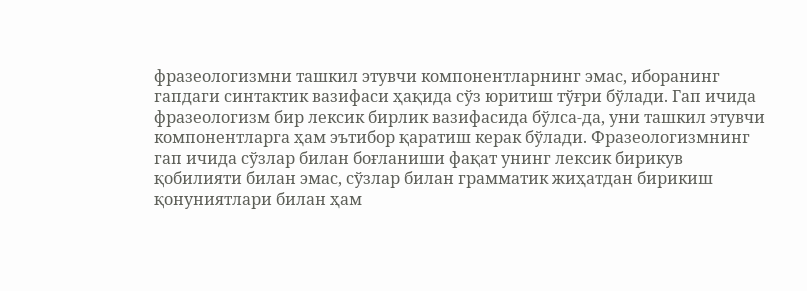фразеологизмни ташкил этувчи компонентларнинг эмас, иборанинг гапдаги синтактик вазифаси ҳақида сўз юритиш тўғри бўлади. Гап ичида фразеологизм бир лексик бирлик вазифасида бўлса-да, уни ташкил этувчи компонентларга ҳам эътибор қаратиш керак бўлади. Фразеологизмнинг гап ичида сўзлар билан боғланиши фақат унинг лексик бирикув қобилияти билан эмас, сўзлар билан грамматик жиҳатдан бирикиш қонуниятлари билан ҳам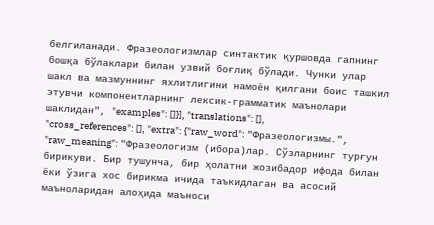белгиланади. Фразеологизмлар синтактик қуршовда гапнинг бошқа бўлаклари билан узвий боғлиқ бўлади. Чунки улар шакл ва мазмуннинг яхлитлигини намоён қилгани боис ташкил этувчи компонентларнинг лексик-грамматик маънолари шаклидан", "examples": []}], "translations": [], "cross_references": [], "extra": {"raw_word": "Фразеологизмы.", "raw_meaning": "Фразеологизм (ибора)лар. Сўзларнинг турғун бирикуви. Бир тушунча, бир ҳолатни жозибадор ифода билан ёки ўзига хос бирикма ичида таъкидлаган ва асосий маъноларидан алоҳида маъноси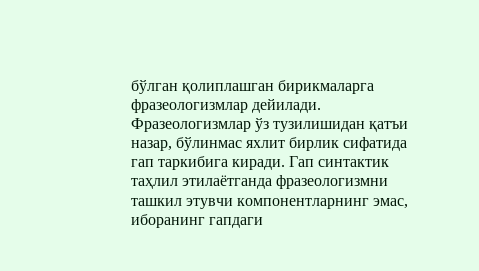бўлган қолиплашган бирикмаларга фразеологизмлар дейилади. Фразеологизмлар ўз тузилишидан қатъи назар, бўлинмас яхлит бирлик сифатида гап таркибига киради. Гап синтактик таҳлил этилаётганда фразеологизмни ташкил этувчи компонентларнинг эмас, иборанинг гапдаги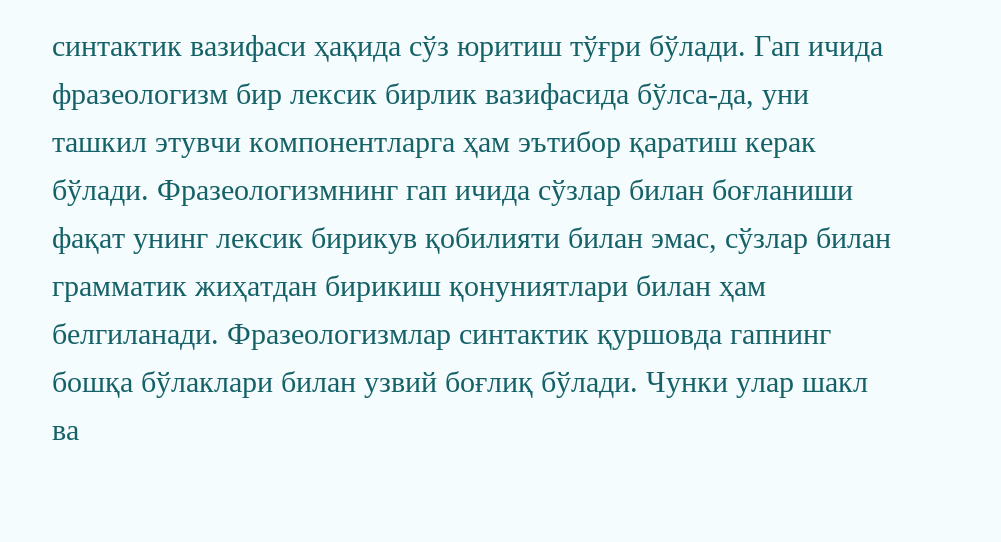синтактик вазифаси ҳақида сўз юритиш тўғри бўлади. Гап ичида фразеологизм бир лексик бирлик вазифасида бўлса-да, уни ташкил этувчи компонентларга ҳам эътибор қаратиш керак бўлади. Фразеологизмнинг гап ичида сўзлар билан боғланиши фақат унинг лексик бирикув қобилияти билан эмас, сўзлар билан грамматик жиҳатдан бирикиш қонуниятлари билан ҳам белгиланади. Фразеологизмлар синтактик қуршовда гапнинг бошқа бўлаклари билан узвий боғлиқ бўлади. Чунки улар шакл ва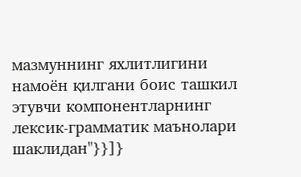мазмуннинг яхлитлигини намоён қилгани боис ташкил этувчи компонентларнинг лексик-грамматик маънолари шаклидан"}}]}